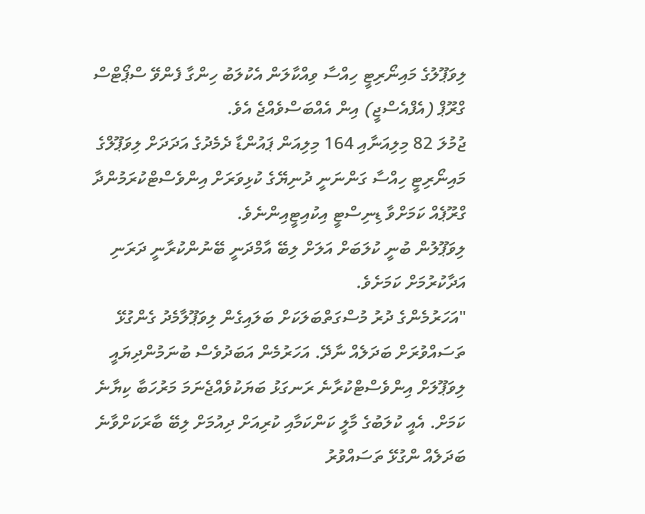ލިވަޕޫލުގެ މައިނޯރިޓީ ހިއްސާ ވިއްކާލަން އެކުލަބު ހިންގާ ފެންވޭ ސްޕޯޓްސް ގްރޫޕް (އެފްއެސްޖީ) އިން އެއްބަސްވެއްޖެ އެވެ.
ޖުމުލަ 82 މިލިއަނާއި 164 މިލިއަން ޕައުންޑާ ދެމެދުގެ އަދަދަށް ލިވަޕޫލްގެ މައިނޯރިޓީ ހިއްސާ ގަންނަނީ ދުނިޔޭގެ ކުޅިވަރަށް އިންވެސްޓްކުރަމުންދާ ގްރޫޕެއް ކަމަށްވާ ޑިނިސްޓީ އިކުއިޓީއިންނެވެ.
ލިވަޕޫލުން ބުނީ ކުލަބަށް އަލަށް ލިބޭ އާމްދަނީ ބޭނުންކުރާނީ ދަރަނި އަދާކުރުމަށް ކަމަށެވެ.
"އަހަރުމެންގެ ދުރު މުސްގަތްބަލަކަށް ބަލައިގެން ލިވަޕޫލާމެދު ގެންގުޅޭ ތަސައްވުރަށް ބަދަލެއް ނާދޭ. އަހަރުމެން އަބަދުވެސް ބުނަމުންދިޔައީ ލިވަޕޫލަށް އިންވެސްޓްކުރާނެ ރަނގަޅު ބަޔަކުވެއްޖެނަމަ މަރުހަބާ ކިޔާނެ ކަމަށް. އެއީ ކުލަބުގެ މާލީ ކަންކަމާއި ކުރިއަށް ދިއުމަށް ލިބޭ ބާރަކަށްވާނެ ބަދަލެއް ންގުޅޭ ތަސައްވުރު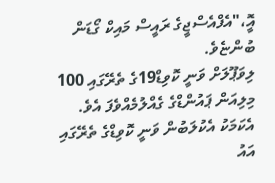އޮީ،"އެފްއެސްޖީގެ ރައީސް މައިކް ގޯޑަން ބުންޏެވެ.
ލިވަޕޫލަށް ވަނީ ކޮވިޑް19ގެ ތެރޭގައި 100 މިލިއަން ޕައުންޑްގެ ގެއްލުމެއްވެފަ އެވެ. އެކަމަކު އެކުލަބުން ވަނީ ކޮވިޑްގެ ތެރޭގައި އައު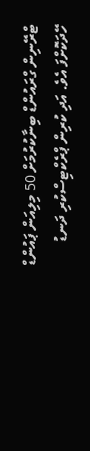ޓްރޭނިން ގްރައުންޑް ބިނާކުރުމަށް 50 މިލިއަން ޕައުންޑް ހޭދަކޮށްފަ އެވެ. އަދި ކުރިން ޕްރެކްޓިސްކުރި ދަނޑު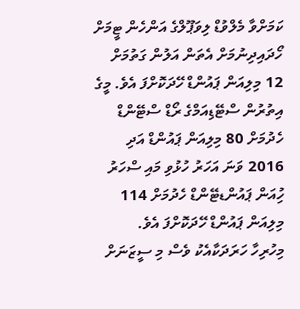ކަމަށްވާ މެލްވުޑް ލިވަޕޫލްގެ އަންހެން ޓީމަށް ހޯދައިދިނުމަށް އެތަން އަލުން ގަތުމަށް 12 މިލިއަން ޕައުންޑް ހޭދަކޮށްފަ އެވެ. މީގެ އިތުރުން ސްޓޭޑިއަމްގެ ރޯޑް ސްޓޭންޑް ހެދުމަށް 80 މިލިއަން ޕައުންޑް އަދި 2016 ވަނަ އަހަރު ހުޅުވި މައި ސްހަރު ހުިއަން ޕައުންޑޓޭންޑް ހެދުމަށް 114 މިލިއަން ޕައުންޑް ހޭދަކޮށްފަ އެވެ.
މިހުރިހާ ހަރަދަކާއެކު ވެސް މި ސީޒަނަށް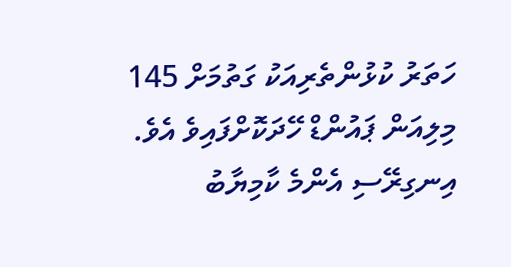ހަތަރު ކުޅުންތެރިއަކު ގަތުމަށް 145 މިލިއަން ޕައުންޑް ހޭދަކޮށްފައިވެ އެވެ. އިނގިރޭސި އެންމެ ކާމިޔާބު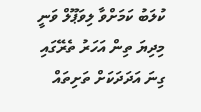ކުލަބު ކަމަށްވާ ލިވަޕޫލް ވަނީ މިދިޔަ ތިން އަހަރު ތެރޭގައި ގިނަ އަދަދަކަށް ތަށިތައް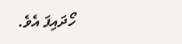ހޯދައިފަ އެވެ.